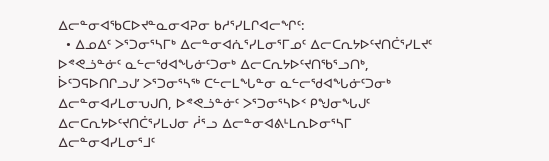ᐃᓕᓐᓂᐊᖃᑕᐅᔪᓐᓇᓂᐊᕈᓂ ᑲᓱᕐᓯᒪᒋᐊᓕᖏᑦ:
  • ᐃᓄᐃᑦ ᐳᕐᑐᓂᕐᓴᒥᒃ ᐃᓕᓐᓂᐊᕇᕐᓯᒪᓂᕐᒥᓄᑦ ᐃᓕᑕᕆᔭᐅᑦᔪᑎᑖᕐᓯᒪᔪᑦ ᐅᕝᕙᓘᓐᓃᑦ ᓇᓪᓕᖁᐊᖓᓃᑦᑐᓂᒃ ᐃᓕᑕᕆᔭᐅᑦᔪᑎᖃᕐᓗᑎᒃ, ᐆᑦᑐᕋᐅᑎᒋᓗᒍ’ ᐳᕐᑐᓂᕐᓴᖅ ᑕᓪᓕᒪᖓᓐᓂ ᓇᓪᓕᖁᐊᖓᓃᑦᑐᓂᒃ ᐃᓕᓐᓂᐊᓯᒪᓂᕃᒍᑎ, ᐅᕝᕙᓘᓐᓃᑦ ᐳᕐᑐᓂᕐᓴᐅᑉ ᑭᖑᓂᖓᒍᑦ ᐃᓕᑕᕆᔭᐅᑦᔪᑎᑖᕐᓯᒪᒍᓂ ᓲᕐᓗ ᐃᓕᓐᓂᐊᕕᒻᒪᕆᐅᓂᕐᓴᒥ ᐃᓕᓐᓂᐊᓯᒪᓂᕐᒧᑦ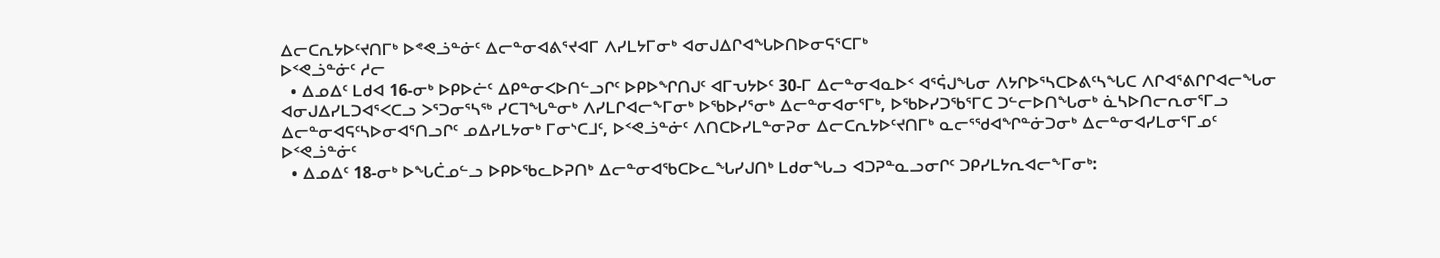ᐃᓕᑕᕆᔭᐅᑦᔪᑎᒥᒃ ᐅᕝᕙᓘᓐᓃᑦ ᐃᓕᓐᓂᐊᕕᕐᔪᐊᒥ ᐱᓯᒪᔭᒥᓂᒃ ᐊᓂᒍᐃᒋᐊᖓᐅᑎᐅᓂᕋᕐᑕᒥᒃ
ᐅᑉᕙᓘᓐᓃᑦ ᓱᓕ
  • ᐃᓄᐃᑦ ᒪᑯᐊ 16-ᓂᒃ ᐅᑭᐅᓖᑦ ᐃᑭᓐᓂᐸᐅᑎᓪᓗᒋᑦ ᐅᑭᐅᖏᑎᒍᑦ ᐊᒥᕃᔭᐅᑦ 30-ᒥ ᐃᓕᓐᓂᐊᓇᐅᑉ ᐊᕐᕌᒍᖓᓂ ᐱᔭᒋᐅᕐᓴᑕᐅᕕᑦᓴᖓᑕ ᐱᒋᐊᕐᕕᒋᒋᐊᓕᖓᓂ ᐊᓂᒍᐃᓯᒪᑐᐊᕐᐸᑕᓗ ᐳᕐᑐᓂᕐᓴᖅ ᓯᑕᒣᖓᓐᓂᒃ ᐱᓯᒪᒋᐊᓕᖕᒥᓂᒃ ᐅᖃᐅᓯᕐᓂᒃ ᐃᓕᓐᓂᐊᓂᕐᒥᒃ, ᐅᖃᐅᓯᑐᖃᕐᒥᑕ ᑐᓪᓕᐅᑎᖓᓂᒃ ᓈᓴᐅᑎᓕᕆᓂᕐᒥᓗ ᐃᓕᓐᓂᐊᕋᑦᓴᐅᓂᐊᕐᑎᓗᒋᑦ ᓄᐃᓯᒪᔭᓂᒃ ᒥᓂᔅᑕᒧᑦ, ᐅᑉᕙᓘᓐᓃᑦ ᐱᑎᑕᐅᓯᒪᓐᓂᕈᓂ ᐃᓕᑕᕆᔭᐅᑦᔪᑎᒥᒃ ᓇᓕᕐᖁᐊᖏᓐᓃᑐᓂᒃ ᐃᓕᓐᓂᐊᓯᒪᓂᕐᒥᓄᑦ
ᐅᑉᕙᓘᓐᓃᑦ
  • ᐃᓄᐃᑦ 18-ᓂᒃ ᐅᖓᑖᓄᓪᓗ ᐅᑭᐅᖃᓚᐅᕈᑎᒃ ᐃᓕᓐᓂᐊᖃᑕᐅᓚᖓᓯᒍᑎᒃ ᒪᑯᓂᖓᓗ ᐊᑐᕈᓐᓇᓗᓂᒋᑦ ᑐᑭᓯᒪᔭᕆᐊᓕᖕᒥᓂᒃ: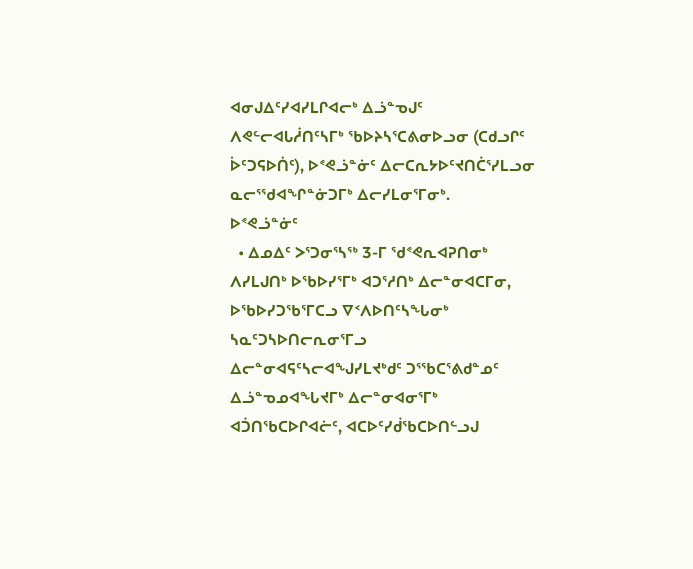ᐊᓂᒍᐃᑦᓯᐊᓯᒪᒋᐊᓕᒃ ᐃᓘᓐᓀᒍᑦ ᐱᕙᓪᓕᐊᒐᓲᑎᑦᓴᒥᒃ ᖃᐅᔨᓴᕐᑕᕕᓂᐅᓗᓂ (ᑕᑯᓗᒋᑦ ᐆᑦᑐᕋᐅᑏᑦ), ᐅᕝᕙᓘᓐᓃᑦ ᐃᓕᑕᕆᔭᐅᑦᔪᑎᑖᕐᓯᒪᓗᓂ ᓇᓕᕐᖁᐊᖏᓐᓃᑐᒥᒃ ᐃᓕᓯᒪᓂᕐᒥᓂᒃ.
ᐅᕝᕙᓘᓐᓃᑦ
  • ᐃᓄᐃᑦ ᐳᕐᑐᓂᕐᓴᖅ 3-ᒥ ᖁᕝᕙᕆᐊᕈᑎᓂᒃ ᐱᓯᒪᒍᑎᒃ ᐅᖃᐅᓯᕐᒥᒃ ᐊᑐᕐᓱᑎᒃ ᐃᓕᓐᓂᐊᑕᒥᓂ, ᐅᖃᐅᓯᑐᖃᕐᒥᑕᓗ ᐁᑉᐱᐅᑎᑦᓴᖓᓂᒃ ᓴᓇᑦᑐᓴᐅᑎᓕᕆᓂᕐᒥᓗ ᐃᓕᓐᓂᐊᕋᑦᓴᓕᐊᖑᓯᒪᔪᒃᑯᑦ ᑐᕐᖃᑕᕐᕕᑯᓐᓄᑦ ᐃᓘᓐᓀᓄᐊᖓᔪᒥᒃ ᐃᓕᓐᓂᐊᓂᕐᒥᒃ ᐊᑑᑎᖃᑕᐅᒋᐊᓖᑦ, ᐊᑕᐅᑦᓯᑰᖃᑕᐅᑎᓪᓗᒍ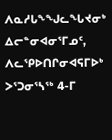ᐱᓇᓱᒐᖕᖑᓚᖓᔪᓂᒃ ᐃᓕᓐᓂᐊᓂᕐᒥᓄᑦ, ᐱᓚᕿᐅᑎᒋᓂᐊᕋᒥᐅᒃ ᐳᕐᑐᓂᕐᓴᖅ 4-ᒥ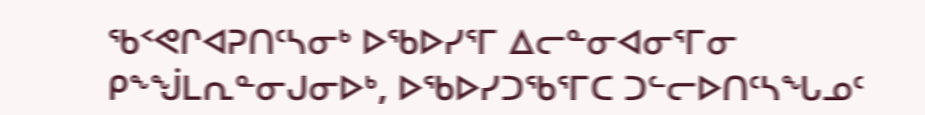ᖃᑉᕙᒋᐊᕈᑎᑦᓴᓂᒃ ᐅᖃᐅᓯᕐᒥ ᐃᓕᓐᓂᐊᓂᕐᒥᓂ ᑭᖕᖒᒪᕆᓐᓂᒍᓂᐅᒃ, ᐅᖃᐅᓯᑐᖃᕐᒥᑕ ᑐᓪᓕᐅᑎᑦᓴᖓᓄᑦ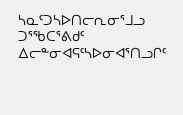ᓴᓇᑦᑐᓴᐅᑎᓕᕆᓂᕐᒧᓗ ᑐᕐᖃᑕᕐᕕᑯᑦ ᐃᓕᓐᓂᐊᕋᑦᓴᐅᓂᐊᕐᑎᓗᒋᑦ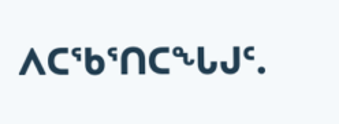ᐱᑕᖃᕐᑎᑕᖓᒍᑦ.